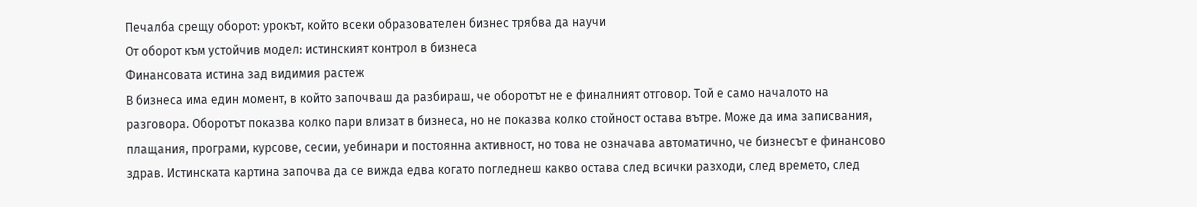Печалба срещу оборот: урокът, който всеки образователен бизнес трябва да научи
От оборот към устойчив модел: истинският контрол в бизнеса
Финансовата истина зад видимия растеж
В бизнеса има един момент, в който започваш да разбираш, че оборотът не е финалният отговор. Той е само началото на разговора. Оборотът показва колко пари влизат в бизнеса, но не показва колко стойност остава вътре. Може да има записвания, плащания, програми, курсове, сесии, уебинари и постоянна активност, но това не означава автоматично, че бизнесът е финансово здрав. Истинската картина започва да се вижда едва когато погледнеш какво остава след всички разходи, след времето, след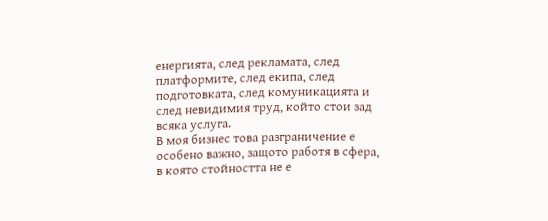енергията, след рекламата, след платформите, след екипа, след подготовката, след комуникацията и след невидимия труд, който стои зад всяка услуга.
В моя бизнес това разграничение е особено важно, защото работя в сфера, в която стойността не е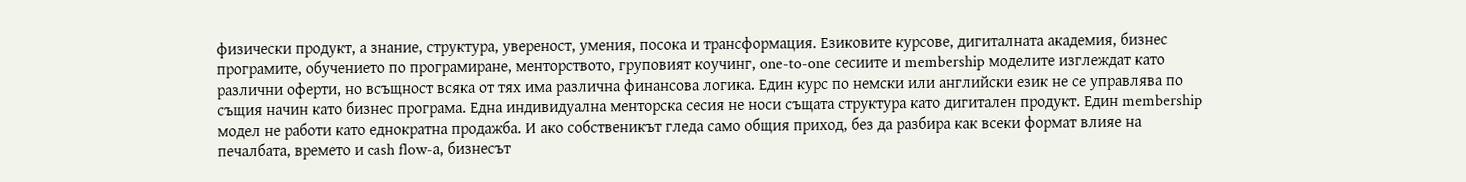физически продукт, а знание, структура, увереност, умения, посока и трансформация. Езиковите курсове, дигиталната академия, бизнес програмите, обучението по програмиране, менторството, груповият коучинг, one-to-one сесиите и membership моделите изглеждат като различни оферти, но всъщност всяка от тях има различна финансова логика. Един курс по немски или английски език не се управлява по същия начин като бизнес програма. Една индивидуална менторска сесия не носи същата структура като дигитален продукт. Един membership модел не работи като еднократна продажба. И ако собственикът гледа само общия приход, без да разбира как всеки формат влияе на печалбата, времето и cash flow-а, бизнесът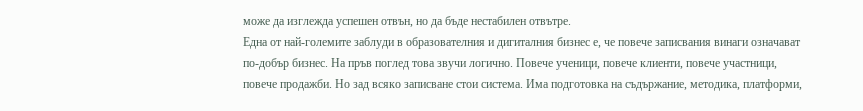може да изглежда успешен отвън, но да бъде нестабилен отвътре.
Една от най-големите заблуди в образователния и дигиталния бизнес е, че повече записвания винаги означават по-добър бизнес. На пръв поглед това звучи логично. Повече ученици, повече клиенти, повече участници, повече продажби. Но зад всяко записване стои система. Има подготовка на съдържание, методика, платформи,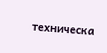техническа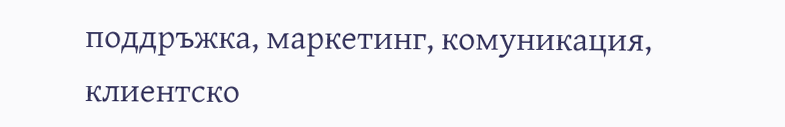поддръжка, маркетинг, комуникация, клиентско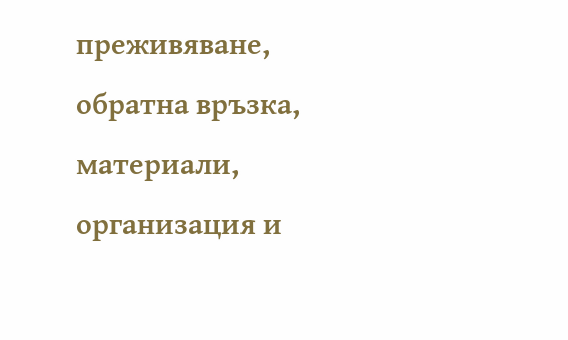преживяване, обратна връзка, материали, организация и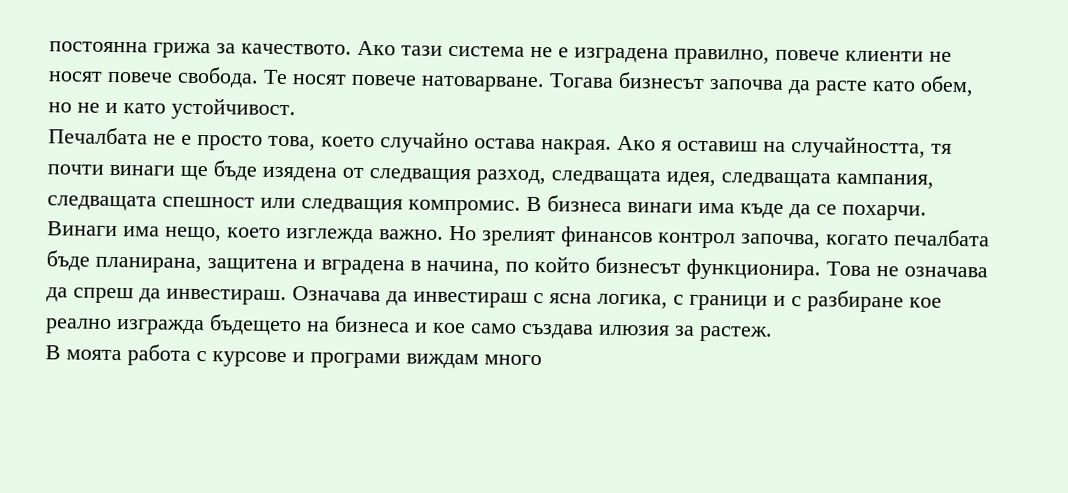постоянна грижа за качеството. Ако тази система не е изградена правилно, повече клиенти не носят повече свобода. Те носят повече натоварване. Тогава бизнесът започва да расте като обем, но не и като устойчивост.
Печалбата не е просто това, което случайно остава накрая. Ако я оставиш на случайността, тя почти винаги ще бъде изядена от следващия разход, следващата идея, следващата кампания, следващата спешност или следващия компромис. В бизнеса винаги има къде да се похарчи. Винаги има нещо, което изглежда важно. Но зрелият финансов контрол започва, когато печалбата бъде планирана, защитена и вградена в начина, по който бизнесът функционира. Това не означава да спреш да инвестираш. Означава да инвестираш с ясна логика, с граници и с разбиране кое реално изгражда бъдещето на бизнеса и кое само създава илюзия за растеж.
В моята работа с курсове и програми виждам много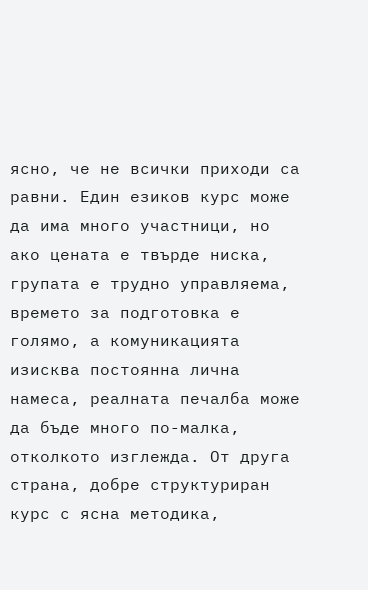ясно, че не всички приходи са равни. Един езиков курс може да има много участници, но ако цената е твърде ниска, групата е трудно управляема, времето за подготовка е голямо, а комуникацията изисква постоянна лична намеса, реалната печалба може да бъде много по-малка, отколкото изглежда. От друга страна, добре структуриран курс с ясна методика,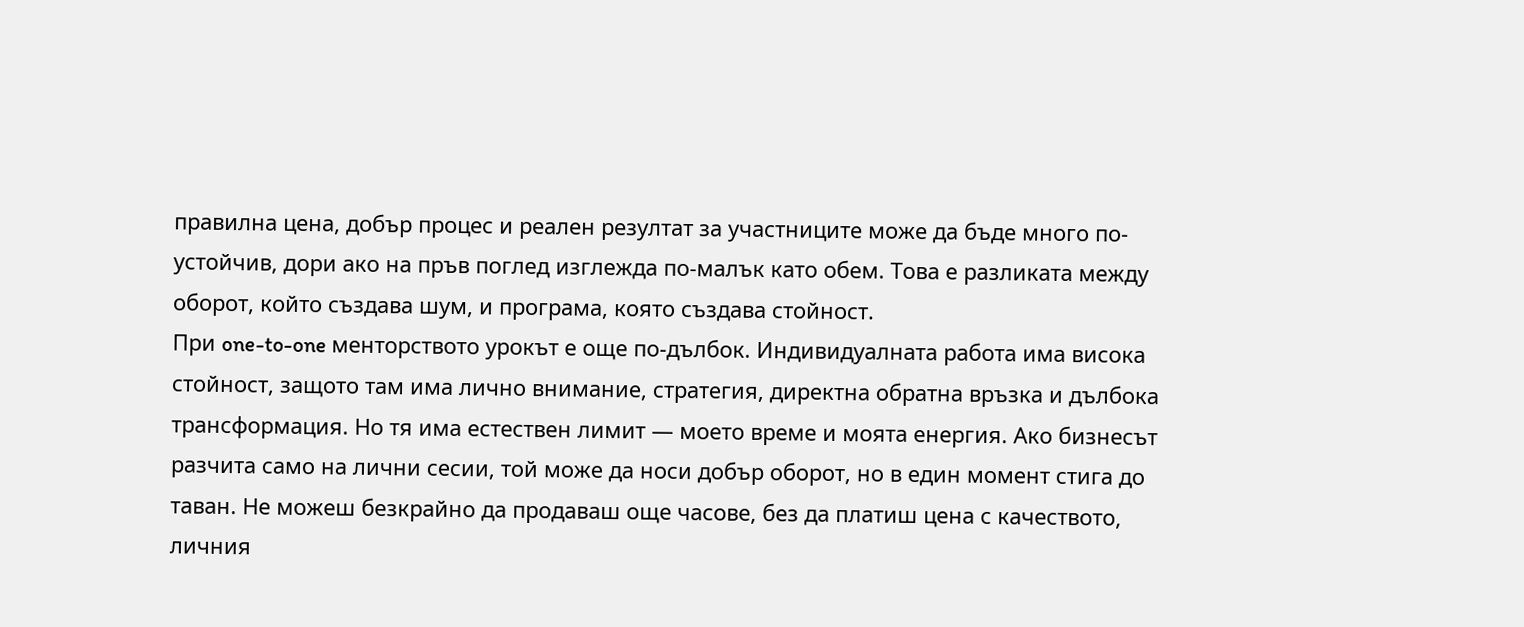правилна цена, добър процес и реален резултат за участниците може да бъде много по-устойчив, дори ако на пръв поглед изглежда по-малък като обем. Това е разликата между оборот, който създава шум, и програма, която създава стойност.
При one-to-one менторството урокът е още по-дълбок. Индивидуалната работа има висока стойност, защото там има лично внимание, стратегия, директна обратна връзка и дълбока трансформация. Но тя има естествен лимит — моето време и моята енергия. Ако бизнесът разчита само на лични сесии, той може да носи добър оборот, но в един момент стига до таван. Не можеш безкрайно да продаваш още часове, без да платиш цена с качеството, личния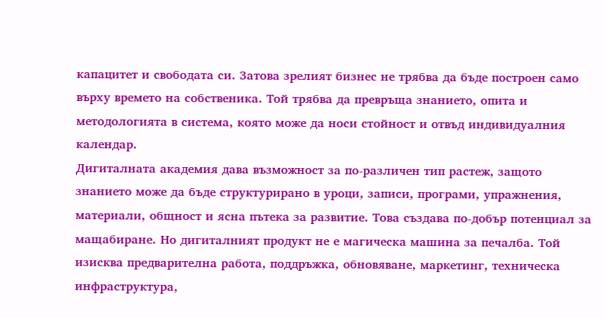капацитет и свободата си. Затова зрелият бизнес не трябва да бъде построен само върху времето на собственика. Той трябва да превръща знанието, опита и методологията в система, която може да носи стойност и отвъд индивидуалния календар.
Дигиталната академия дава възможност за по-различен тип растеж, защото знанието може да бъде структурирано в уроци, записи, програми, упражнения, материали, общност и ясна пътека за развитие. Това създава по-добър потенциал за мащабиране. Но дигиталният продукт не е магическа машина за печалба. Той изисква предварителна работа, поддръжка, обновяване, маркетинг, техническа инфраструктура,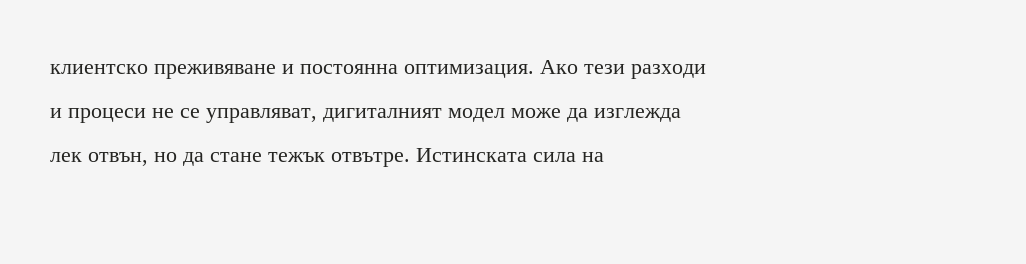клиентско преживяване и постоянна оптимизация. Ако тези разходи и процеси не се управляват, дигиталният модел може да изглежда лек отвън, но да стане тежък отвътре. Истинската сила на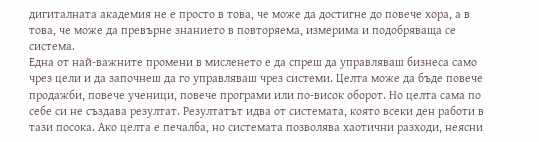дигиталната академия не е просто в това, че може да достигне до повече хора, а в това, че може да превърне знанието в повторяема, измерима и подобряваща се система.
Една от най-важните промени в мисленето е да спреш да управляваш бизнеса само чрез цели и да започнеш да го управляваш чрез системи. Целта може да бъде повече продажби, повече ученици, повече програми или по-висок оборот. Но целта сама по себе си не създава резултат. Резултатът идва от системата, която всеки ден работи в тази посока. Ако целта е печалба, но системата позволява хаотични разходи, неясни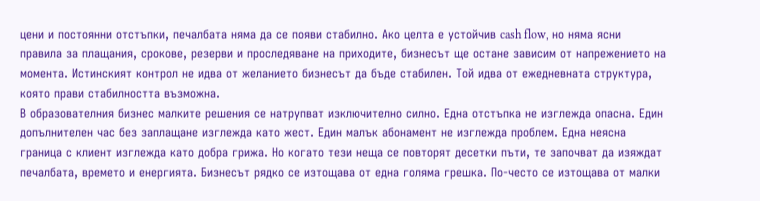цени и постоянни отстъпки, печалбата няма да се появи стабилно. Ако целта е устойчив cash flow, но няма ясни правила за плащания, срокове, резерви и проследяване на приходите, бизнесът ще остане зависим от напрежението на момента. Истинският контрол не идва от желанието бизнесът да бъде стабилен. Той идва от ежедневната структура, която прави стабилността възможна.
В образователния бизнес малките решения се натрупват изключително силно. Една отстъпка не изглежда опасна. Един допълнителен час без заплащане изглежда като жест. Един малък абонамент не изглежда проблем. Една неясна граница с клиент изглежда като добра грижа. Но когато тези неща се повторят десетки пъти, те започват да изяждат печалбата, времето и енергията. Бизнесът рядко се изтощава от една голяма грешка. По-често се изтощава от малки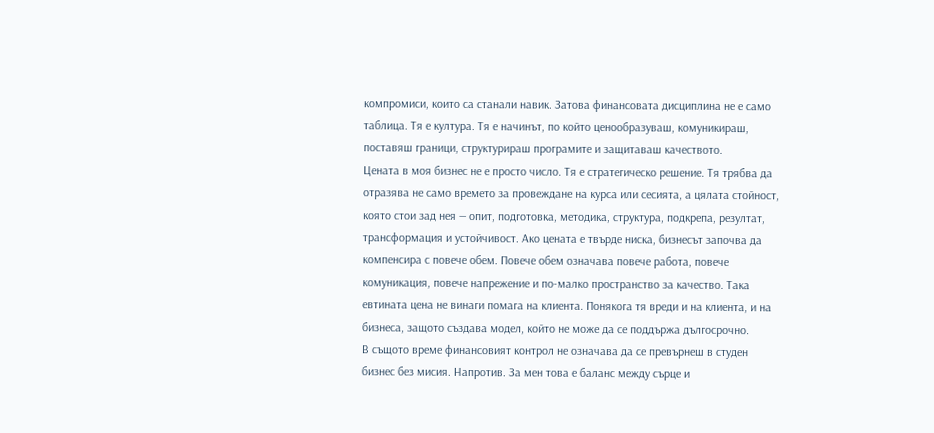компромиси, които са станали навик. Затова финансовата дисциплина не е само таблица. Тя е култура. Тя е начинът, по който ценообразуваш, комуникираш, поставяш граници, структурираш програмите и защитаваш качеството.
Цената в моя бизнес не е просто число. Тя е стратегическо решение. Тя трябва да отразява не само времето за провеждане на курса или сесията, а цялата стойност, която стои зад нея — опит, подготовка, методика, структура, подкрепа, резултат, трансформация и устойчивост. Ако цената е твърде ниска, бизнесът започва да компенсира с повече обем. Повече обем означава повече работа, повече комуникация, повече напрежение и по-малко пространство за качество. Така евтината цена не винаги помага на клиента. Понякога тя вреди и на клиента, и на бизнеса, защото създава модел, който не може да се поддържа дългосрочно.
В същото време финансовият контрол не означава да се превърнеш в студен бизнес без мисия. Напротив. За мен това е баланс между сърце и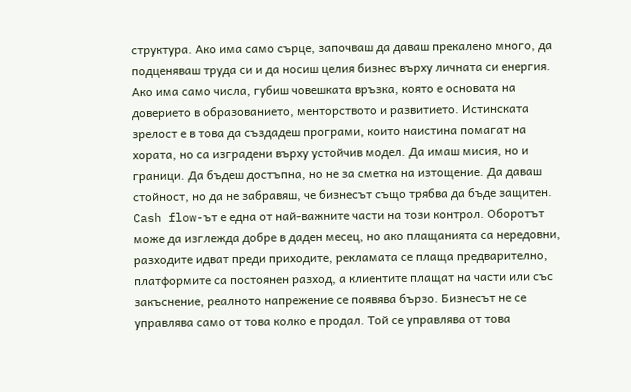структура. Ако има само сърце, започваш да даваш прекалено много, да подценяваш труда си и да носиш целия бизнес върху личната си енергия. Ако има само числа, губиш човешката връзка, която е основата на доверието в образованието, менторството и развитието. Истинската зрелост е в това да създадеш програми, които наистина помагат на хората, но са изградени върху устойчив модел. Да имаш мисия, но и граници. Да бъдеш достъпна, но не за сметка на изтощение. Да даваш стойност, но да не забравяш, че бизнесът също трябва да бъде защитен.
Cash flow-ът е една от най-важните части на този контрол. Оборотът може да изглежда добре в даден месец, но ако плащанията са нередовни, разходите идват преди приходите, рекламата се плаща предварително, платформите са постоянен разход, а клиентите плащат на части или със закъснение, реалното напрежение се появява бързо. Бизнесът не се управлява само от това колко е продал. Той се управлява от това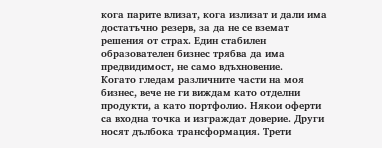кога парите влизат, кога излизат и дали има достатъчно резерв, за да не се вземат решения от страх. Един стабилен образователен бизнес трябва да има предвидимост, не само вдъхновение.
Когато гледам различните части на моя бизнес, вече не ги виждам като отделни продукти, а като портфолио. Някои оферти са входна точка и изграждат доверие. Други носят дълбока трансформация. Трети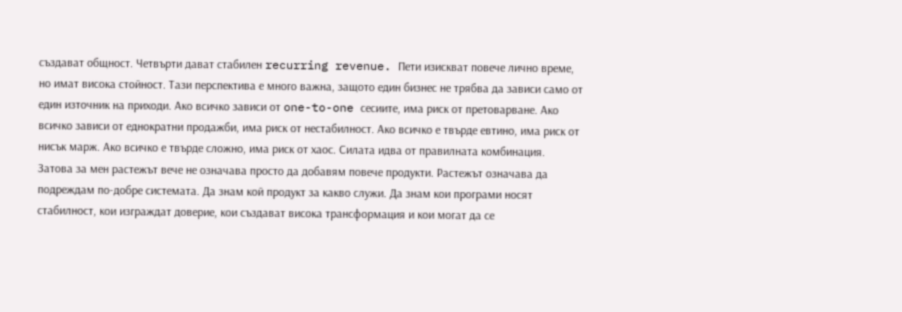създават общност. Четвърти дават стабилен recurring revenue. Пети изискват повече лично време, но имат висока стойност. Тази перспектива е много важна, защото един бизнес не трябва да зависи само от един източник на приходи. Ако всичко зависи от one-to-one сесиите, има риск от претоварване. Ако всичко зависи от еднократни продажби, има риск от нестабилност. Ако всичко е твърде евтино, има риск от нисък марж. Ако всичко е твърде сложно, има риск от хаос. Силата идва от правилната комбинация.
Затова за мен растежът вече не означава просто да добавям повече продукти. Растежът означава да подреждам по-добре системата. Да знам кой продукт за какво служи. Да знам кои програми носят стабилност, кои изграждат доверие, кои създават висока трансформация и кои могат да се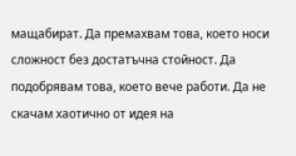мащабират. Да премахвам това, което носи сложност без достатъчна стойност. Да подобрявам това, което вече работи. Да не скачам хаотично от идея на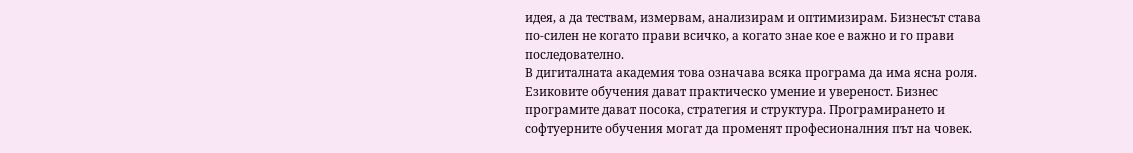идея, а да тествам, измервам, анализирам и оптимизирам. Бизнесът става по-силен не когато прави всичко, а когато знае кое е важно и го прави последователно.
В дигиталната академия това означава всяка програма да има ясна роля. Езиковите обучения дават практическо умение и увереност. Бизнес програмите дават посока, стратегия и структура. Програмирането и софтуерните обучения могат да променят професионалния път на човек.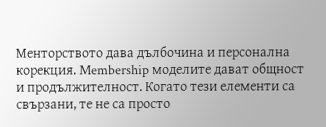Менторството дава дълбочина и персонална корекция. Membership моделите дават общност и продължителност. Когато тези елементи са свързани, те не са просто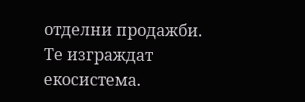отделни продажби. Те изграждат екосистема.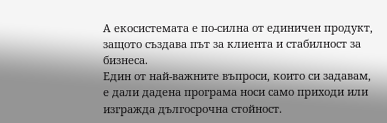А екосистемата е по-силна от единичен продукт, защото създава път за клиента и стабилност за бизнеса.
Един от най-важните въпроси, които си задавам, е дали дадена програма носи само приходи или изгражда дългосрочна стойност.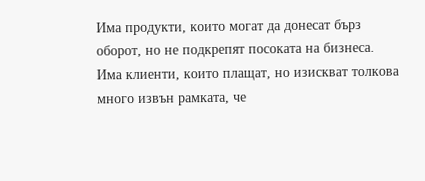Има продукти, които могат да донесат бърз оборот, но не подкрепят посоката на бизнеса. Има клиенти, които плащат, но изискват толкова много извън рамката, че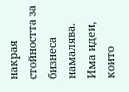накрая стойността за бизнеса намалява. Има идеи, които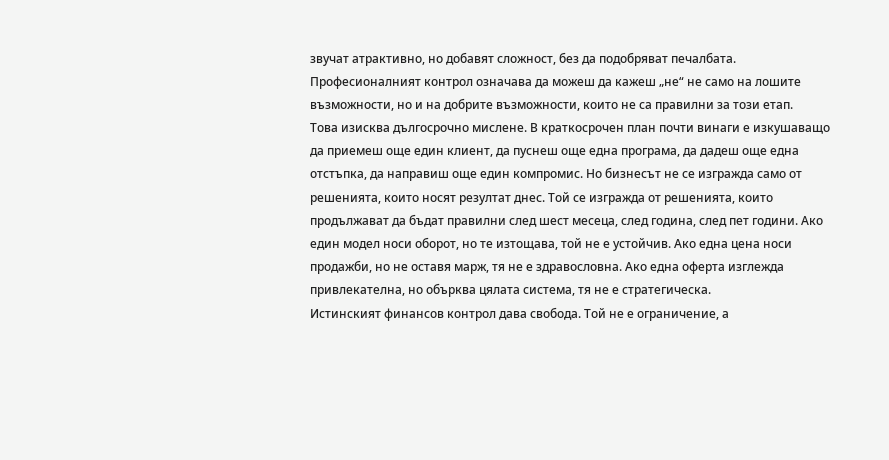звучат атрактивно, но добавят сложност, без да подобряват печалбата. Професионалният контрол означава да можеш да кажеш „не“ не само на лошите възможности, но и на добрите възможности, които не са правилни за този етап.
Това изисква дългосрочно мислене. В краткосрочен план почти винаги е изкушаващо да приемеш още един клиент, да пуснеш още една програма, да дадеш още една отстъпка, да направиш още един компромис. Но бизнесът не се изгражда само от решенията, които носят резултат днес. Той се изгражда от решенията, които продължават да бъдат правилни след шест месеца, след година, след пет години. Ако един модел носи оборот, но те изтощава, той не е устойчив. Ако една цена носи продажби, но не оставя марж, тя не е здравословна. Ако една оферта изглежда привлекателна, но обърква цялата система, тя не е стратегическа.
Истинският финансов контрол дава свобода. Той не е ограничение, а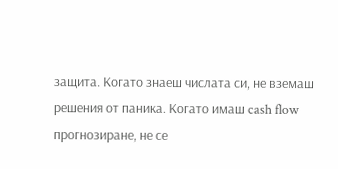защита. Когато знаеш числата си, не вземаш решения от паника. Когато имаш cash flow прогнозиране, не се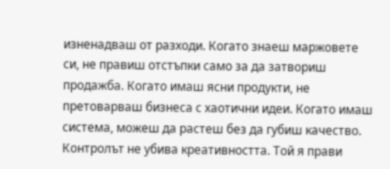изненадваш от разходи. Когато знаеш маржовете си, не правиш отстъпки само за да затвориш продажба. Когато имаш ясни продукти, не претоварваш бизнеса с хаотични идеи. Когато имаш система, можеш да растеш без да губиш качество. Контролът не убива креативността. Той я прави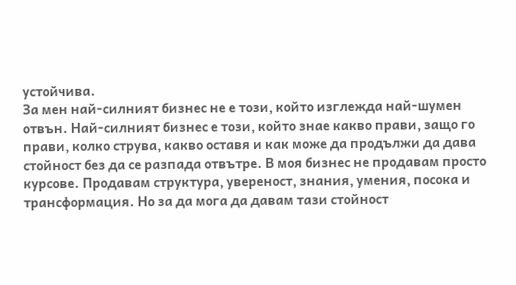устойчива.
За мен най-силният бизнес не е този, който изглежда най-шумен отвън. Най-силният бизнес е този, който знае какво прави, защо го прави, колко струва, какво оставя и как може да продължи да дава стойност без да се разпада отвътре. В моя бизнес не продавам просто курсове. Продавам структура, увереност, знания, умения, посока и трансформация. Но за да мога да давам тази стойност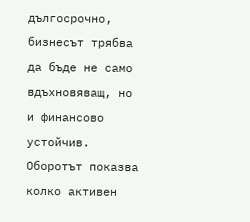дългосрочно, бизнесът трябва да бъде не само вдъхновяващ, но и финансово устойчив.
Оборотът показва колко активен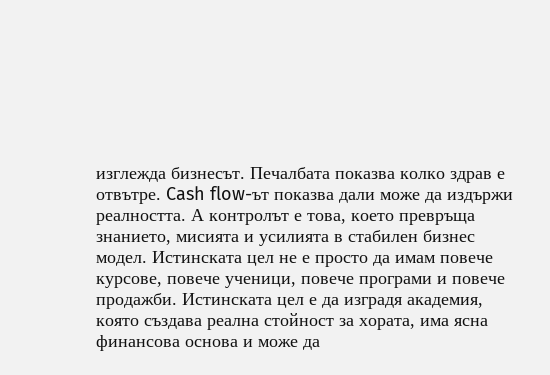изглежда бизнесът. Печалбата показва колко здрав е отвътре. Cash flow-ът показва дали може да издържи реалността. А контролът е това, което превръща знанието, мисията и усилията в стабилен бизнес модел. Истинската цел не е просто да имам повече курсове, повече ученици, повече програми и повече продажби. Истинската цел е да изградя академия, която създава реална стойност за хората, има ясна финансова основа и може да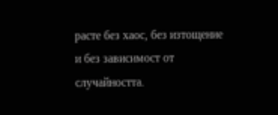расте без хаос, без изтощение и без зависимост от случайността.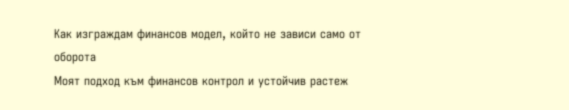Как изграждам финансов модел, който не зависи само от оборота
Моят подход към финансов контрол и устойчив растеж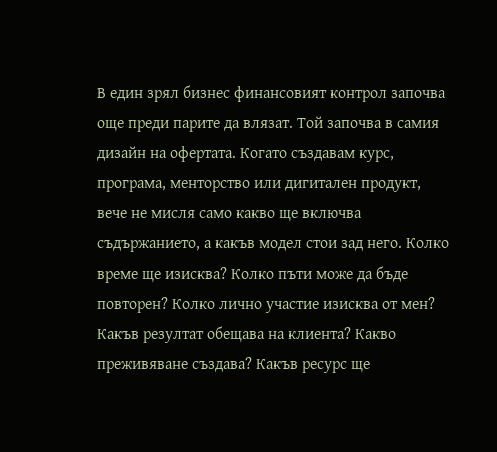В един зрял бизнес финансовият контрол започва още преди парите да влязат. Той започва в самия дизайн на офертата. Когато създавам курс, програма, менторство или дигитален продукт, вече не мисля само какво ще включва съдържанието, а какъв модел стои зад него. Колко време ще изисква? Колко пъти може да бъде повторен? Колко лично участие изисква от мен? Какъв резултат обещава на клиента? Какво преживяване създава? Какъв ресурс ще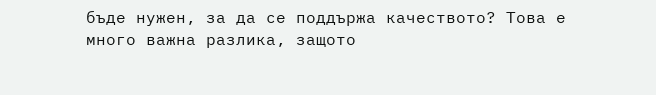бъде нужен, за да се поддържа качеството? Това е много важна разлика, защото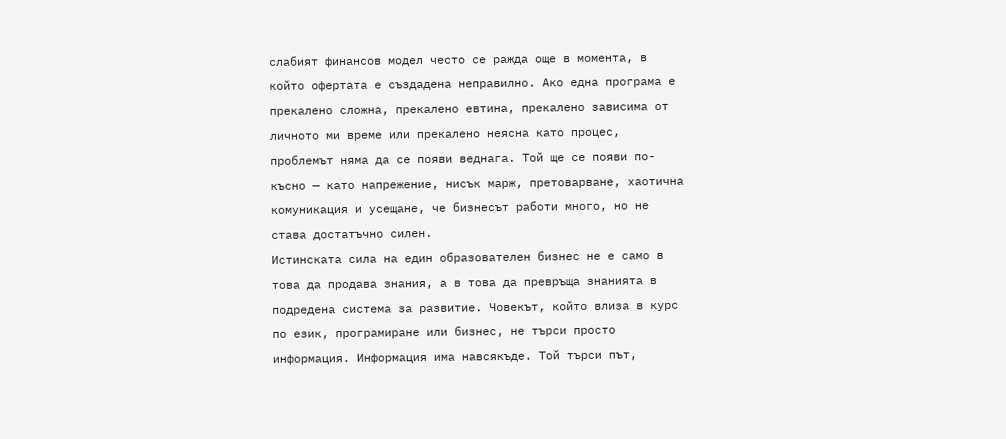слабият финансов модел често се ражда още в момента, в който офертата е създадена неправилно. Ако една програма е прекалено сложна, прекалено евтина, прекалено зависима от личното ми време или прекалено неясна като процес, проблемът няма да се появи веднага. Той ще се появи по-късно — като напрежение, нисък марж, претоварване, хаотична комуникация и усещане, че бизнесът работи много, но не става достатъчно силен.
Истинската сила на един образователен бизнес не е само в това да продава знания, а в това да превръща знанията в подредена система за развитие. Човекът, който влиза в курс по език, програмиране или бизнес, не търси просто информация. Информация има навсякъде. Той търси път,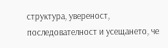структура, увереност, последователност и усещането, че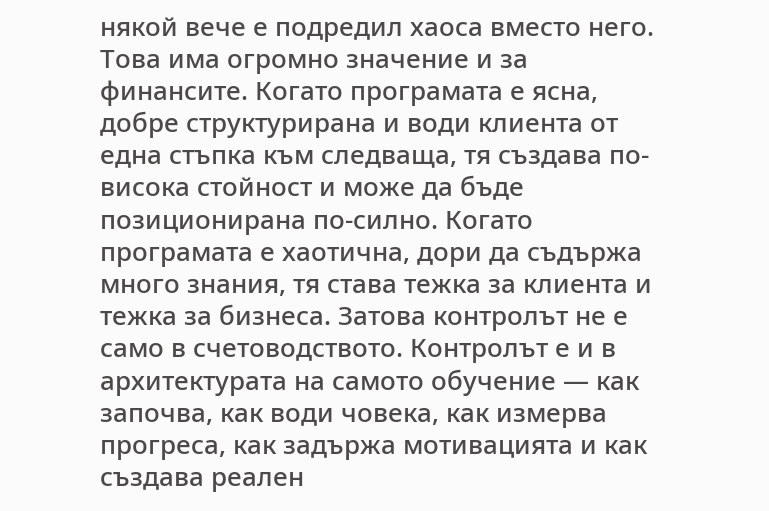някой вече е подредил хаоса вместо него. Това има огромно значение и за финансите. Когато програмата е ясна, добре структурирана и води клиента от една стъпка към следваща, тя създава по-висока стойност и може да бъде позиционирана по-силно. Когато програмата е хаотична, дори да съдържа много знания, тя става тежка за клиента и тежка за бизнеса. Затова контролът не е само в счетоводството. Контролът е и в архитектурата на самото обучение — как започва, как води човека, как измерва прогреса, как задържа мотивацията и как създава реален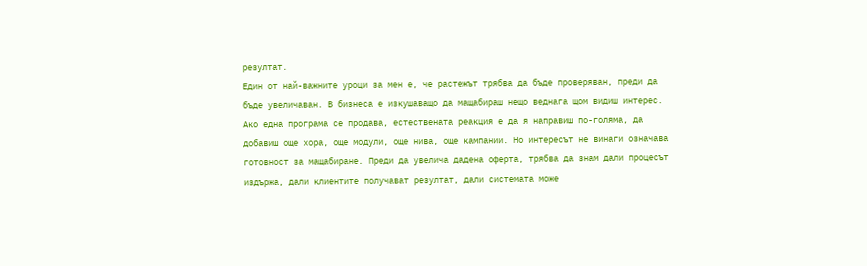резултат.
Един от най-важните уроци за мен е, че растежът трябва да бъде проверяван, преди да бъде увеличаван. В бизнеса е изкушаващо да мащабираш нещо веднага щом видиш интерес. Ако една програма се продава, естествената реакция е да я направиш по-голяма, да добавиш още хора, още модули, още нива, още кампании. Но интересът не винаги означава готовност за мащабиране. Преди да увелича дадена оферта, трябва да знам дали процесът издържа, дали клиентите получават резултат, дали системата може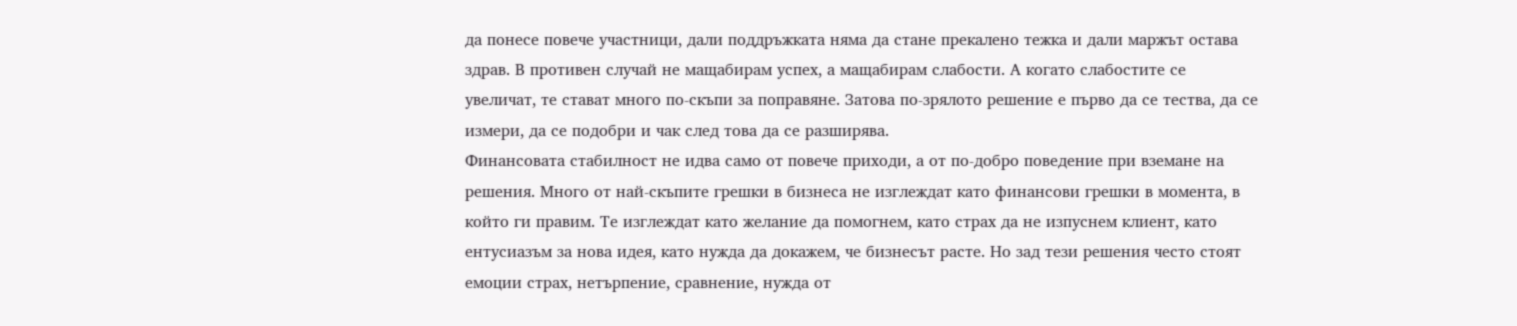да понесе повече участници, дали поддръжката няма да стане прекалено тежка и дали маржът остава здрав. В противен случай не мащабирам успех, а мащабирам слабости. А когато слабостите се увеличат, те стават много по-скъпи за поправяне. Затова по-зрялото решение е първо да се тества, да се измери, да се подобри и чак след това да се разширява.
Финансовата стабилност не идва само от повече приходи, а от по-добро поведение при вземане на решения. Много от най-скъпите грешки в бизнеса не изглеждат като финансови грешки в момента, в който ги правим. Те изглеждат като желание да помогнем, като страх да не изпуснем клиент, като ентусиазъм за нова идея, като нужда да докажем, че бизнесът расте. Но зад тези решения често стоят емоции страх, нетърпение, сравнение, нужда от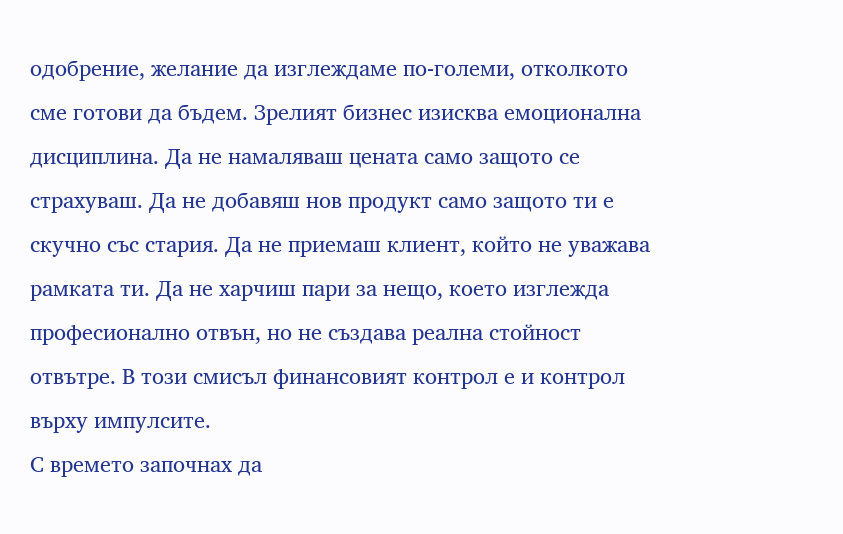одобрение, желание да изглеждаме по-големи, отколкото сме готови да бъдем. Зрелият бизнес изисква емоционална дисциплина. Да не намаляваш цената само защото се страхуваш. Да не добавяш нов продукт само защото ти е скучно със стария. Да не приемаш клиент, който не уважава рамката ти. Да не харчиш пари за нещо, което изглежда професионално отвън, но не създава реална стойност отвътре. В този смисъл финансовият контрол е и контрол върху импулсите.
С времето започнах да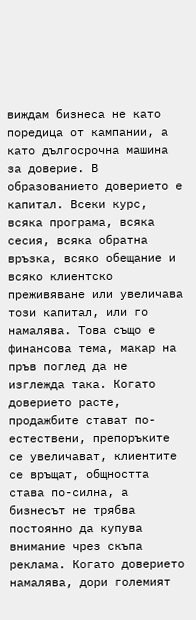виждам бизнеса не като поредица от кампании, а като дългосрочна машина за доверие. В образованието доверието е капитал. Всеки курс, всяка програма, всяка сесия, всяка обратна връзка, всяко обещание и всяко клиентско преживяване или увеличава този капитал, или го намалява. Това също е финансова тема, макар на пръв поглед да не изглежда така. Когато доверието расте, продажбите стават по-естествени, препоръките се увеличават, клиентите се връщат, общността става по-силна, а бизнесът не трябва постоянно да купува внимание чрез скъпа реклама. Когато доверието намалява, дори големият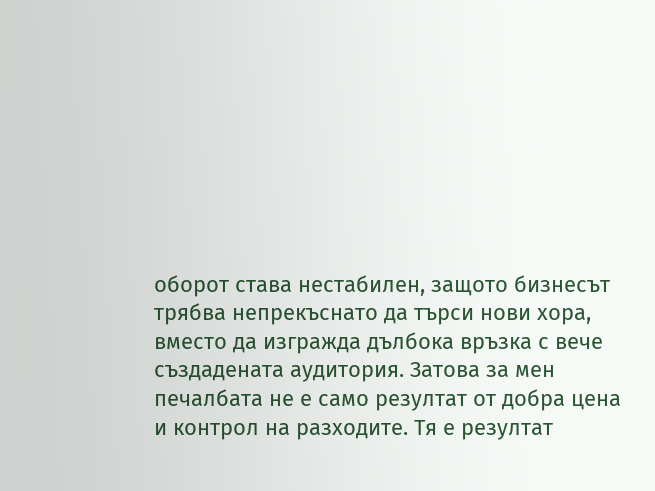оборот става нестабилен, защото бизнесът трябва непрекъснато да търси нови хора, вместо да изгражда дълбока връзка с вече създадената аудитория. Затова за мен печалбата не е само резултат от добра цена и контрол на разходите. Тя е резултат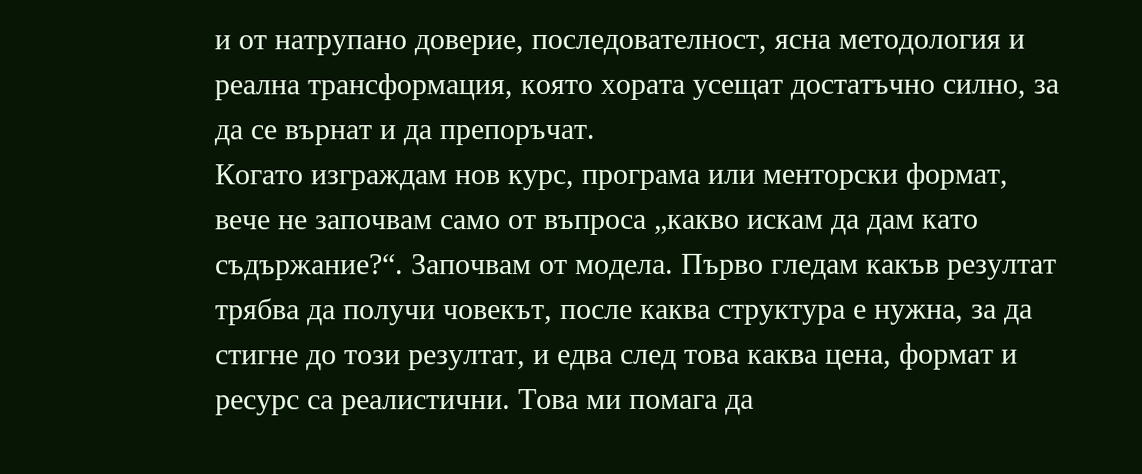и от натрупано доверие, последователност, ясна методология и реална трансформация, която хората усещат достатъчно силно, за да се върнат и да препоръчат.
Когато изграждам нов курс, програма или менторски формат, вече не започвам само от въпроса „какво искам да дам като съдържание?“. Започвам от модела. Първо гледам какъв резултат трябва да получи човекът, после каква структура е нужна, за да стигне до този резултат, и едва след това каква цена, формат и ресурс са реалистични. Това ми помага да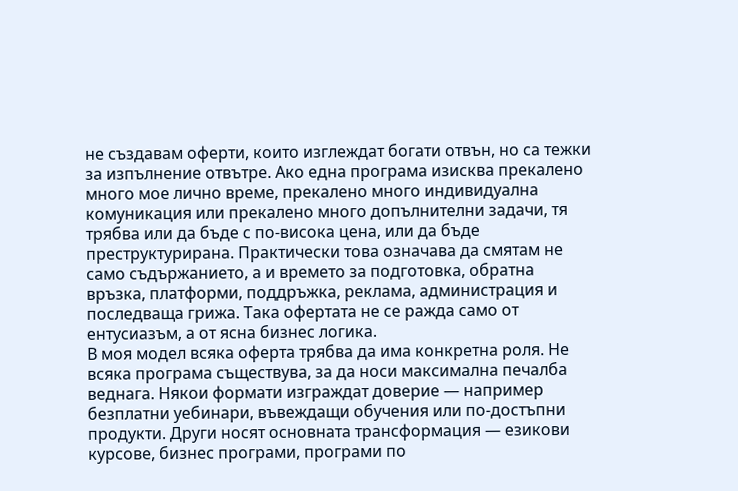не създавам оферти, които изглеждат богати отвън, но са тежки за изпълнение отвътре. Ако една програма изисква прекалено много мое лично време, прекалено много индивидуална комуникация или прекалено много допълнителни задачи, тя трябва или да бъде с по-висока цена, или да бъде преструктурирана. Практически това означава да смятам не само съдържанието, а и времето за подготовка, обратна връзка, платформи, поддръжка, реклама, администрация и последваща грижа. Така офертата не се ражда само от ентусиазъм, а от ясна бизнес логика.
В моя модел всяка оферта трябва да има конкретна роля. Не всяка програма съществува, за да носи максимална печалба веднага. Някои формати изграждат доверие — например безплатни уебинари, въвеждащи обучения или по-достъпни продукти. Други носят основната трансформация — езикови курсове, бизнес програми, програми по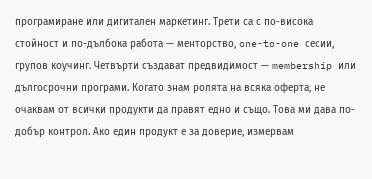програмиране или дигитален маркетинг. Трети са с по-висока стойност и по-дълбока работа — менторство, one-to-one сесии, групов коучинг. Четвърти създават предвидимост — membership или дългосрочни програми. Когато знам ролята на всяка оферта, не очаквам от всички продукти да правят едно и също. Това ми дава по-добър контрол. Ако един продукт е за доверие, измервам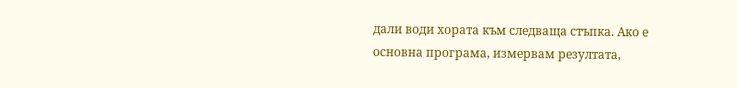дали води хората към следваща стъпка. Ако е основна програма, измервам резултата,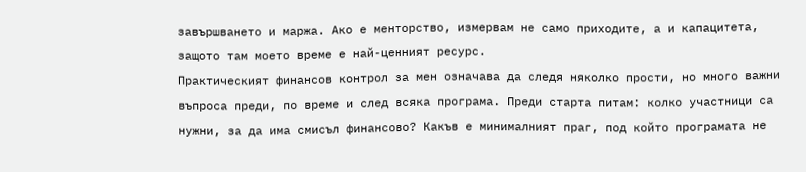завършването и маржа. Ако е менторство, измервам не само приходите, а и капацитета, защото там моето време е най-ценният ресурс.
Практическият финансов контрол за мен означава да следя няколко прости, но много важни въпроса преди, по време и след всяка програма. Преди старта питам: колко участници са нужни, за да има смисъл финансово? Какъв е минималният праг, под който програмата не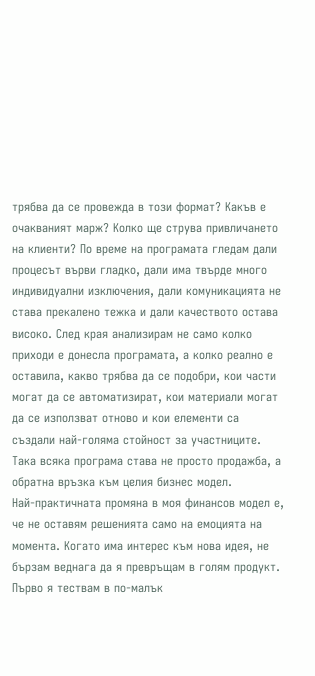трябва да се провежда в този формат? Какъв е очакваният марж? Колко ще струва привличането на клиенти? По време на програмата гледам дали процесът върви гладко, дали има твърде много индивидуални изключения, дали комуникацията не става прекалено тежка и дали качеството остава високо. След края анализирам не само колко приходи е донесла програмата, а колко реално е оставила, какво трябва да се подобри, кои части могат да се автоматизират, кои материали могат да се използват отново и кои елементи са създали най-голяма стойност за участниците. Така всяка програма става не просто продажба, а обратна връзка към целия бизнес модел.
Най-практичната промяна в моя финансов модел е, че не оставям решенията само на емоцията на момента. Когато има интерес към нова идея, не бързам веднага да я превръщам в голям продукт. Първо я тествам в по-малък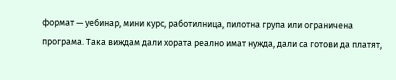формат — уебинар, мини курс, работилница, пилотна група или ограничена програма. Така виждам дали хората реално имат нужда, дали са готови да платят,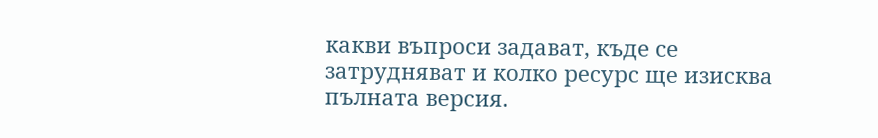какви въпроси задават, къде се затрудняват и колко ресурс ще изисква пълната версия.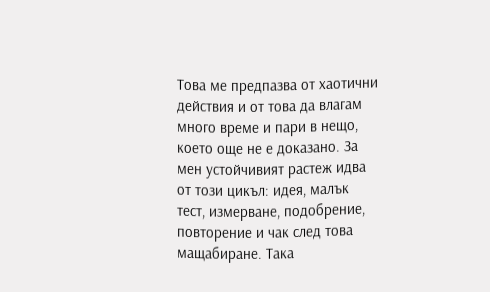Това ме предпазва от хаотични действия и от това да влагам много време и пари в нещо, което още не е доказано. За мен устойчивият растеж идва от този цикъл: идея, малък тест, измерване, подобрение, повторение и чак след това мащабиране. Така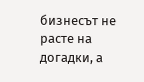бизнесът не расте на догадки, а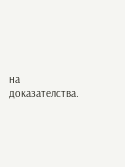на доказателства.